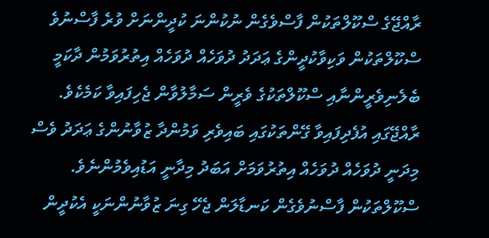ރާއްޖޭގެ ސްކޫލްތަކުން ފާސްވެގެން ނުކުންނަ ކުދީންނަށް ވުރެ ފާސްނުވެ ސްކޫލްތަކުން ވަކިވާކުދީންގެ ޢަދަދު ދުވަހެއް ދުވަހެއް އިތުރުވަމުން ދާކަމީ ބެލެނިވެރީންނާއި ސްކޫލްތަކުގެ ވެރީން ސަމާލުވާން ޖެހިފައިވާ ކަމެކެވެ.
ރާއްޖޭގައި އުފެދިފައިވާ ގޭންތަކުގައި ބައިވެރި ވަމުންދާ ޒުވާނުންގެ ޢަދަދު ވެސް މިދަނީ ދުވަހެއް ދުވަހެއް އިތުރުވަމަށް އަބަދު މިދާނީ އަޑުއިވެމުންނެވެ.
ސްކޫލްތަކުން ފާސްނުވެގެން ކަނޑާލަން ޖެހޭ ގިނަ ޒުވާނުންނަކީ އެކުދީން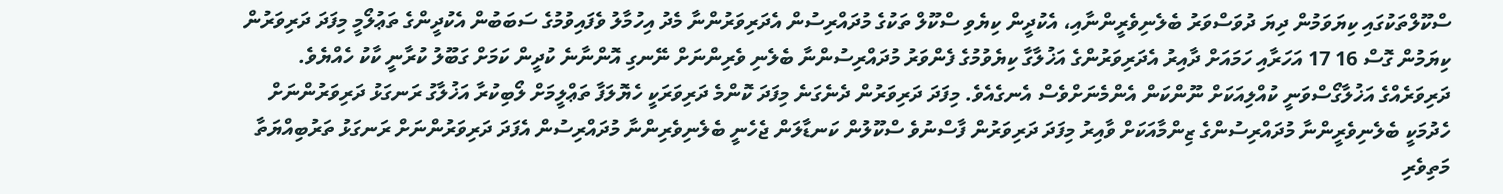ސްކޫލްތަކުގައި ކިޔަވަމުން ދިޔަ ދުވަސްވަރު ބެލެނިވެރީންނާއި، އެކުދީން ކިޔެވި ސްކޫލް ތަކުގެ މުދައްރިސުން އެދަރިވަރުންނާ މެދު އިހުމާލު ވެފައިވުމުގެ ސަބަބުން އެކުދީންގެ ތަޢުލޯމީ މިފަދަ ދަރިވަރުން ކިޔަމުން ގޮސް 16 17 އަހަރާއި ހަމައަށް ދާއިރު އެދަރިވަރުންގެ އަޚުލާގާ ކިޔެވުމުގެ ފެންވަރު މުދައްރިސުންނާ ބެލެނި ވެރިންނަށް ނޭނގި އޮންނާނެ ކުދީން ކަމަށް ގަބޫލު ކުރާނީ ކާކު ހެއްޔެވެ.
ދަރިވަރެއްގެ އަޚުލާގޯސްވަނީ ކުއްލިއަކަށް ނޫންކަން އެންމެނަށްވެސް އެނގެއެވެ. މިފަދަ ދަރިވަރުން ދެނެގަނެ މިފަދަ ކޮންމެ ދަރިވަރަކީ ހެޔޮލަފާ ތަޢްލީމަށް ލޯބިކުރާ އަޚުލާގު ރަނގަޅު ދަރިވަރުންނަށް ހެދުމަކީ ބެލެނިވެރީންނާ މުދައްރިސުންގެ ޒިންމާއަކަށް ވާއިރު މިފަދަ ދަރިވަރުން ފާސްނުވެ ސްކޫލުން ކަނޑާލަން ޖެހެނީ ބެލެނިވެރިންނާ މުދައްރިސުން އެފަދަ ދަރިވަރުންނަށް ރަނގަޅު ތަރުބިއްޔަތާ މަތިވެރި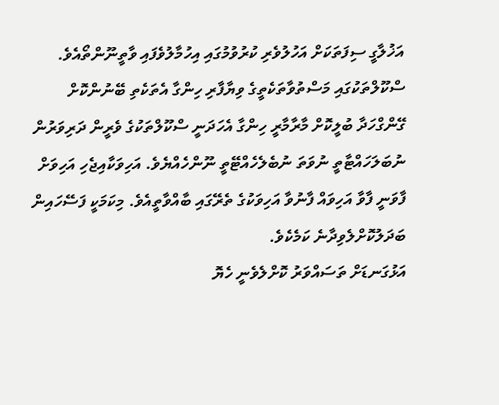އަޚުލާގީ ސިފަތަކަށް އަހުލުވެރި ކުރުވުމުގައި އިހުމާލުވެފައި ވާތީނޫންތޯއެވެ.
ސްކޫލްތަކުގައި މަސްތުވާތަކެތީގެ ވިޔާފާރި ހިންގާ އެތަކެތި ބޭނުންކޮށް ގޭންގްހަދާ ބުލީކޮށް މާރާމާރީ ހިންގާ އެހަދަނީ ސްކޫލްތަކުގެ ވެރީން ދަރިވަރުން ނުބަލަހައްޓާތީ ނުވަތަ ނުބެލެހެއްޓޭތީ ނޫންހެއްޔެވެ. އަހިވަކާއިޖެހި އަހިވަށް ފާވަނީ ފާވާ އަހިވައް ފާނުވާ އަހިވަކުގެ ތެރޭގައި ބާއްވާތީއެވެ. މިކަމަކީ ފަސޭހައިން ބަދަލުކޮށްލެވިދާނެ ކަމެކެވެ.
އަޅުގަނޑަށް ތަސައްވަރު ކޮށްލެވެނީ ހެޔޮ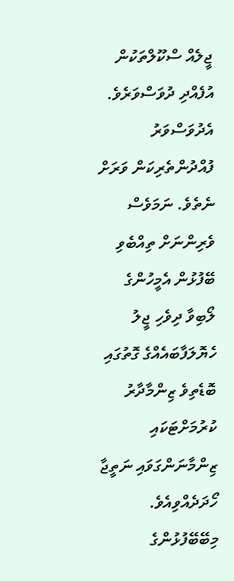ޖީލެއް ސްކޫލްތަކުން އުފެއްދި ދުވަސްވަރެވެ. އެދުވަސްވަރު ފުއްދުންތެރިކަން ވަރަށް ނެތެވެ. ނަމަވެސް ވެރިންނަށް ތިއްބެވި ބޭފުޅުން އެމީހުންގެ ލޯބިވާ ދިވެހި ޖީލު ހެޔޮލަފާބައެއްގެ ގޮތުގައި ބޮޑެތިވެ ޒިންމާދާރު ކުރުމަށްޓަކައި ޒިންމާނަންގަވައި ނަތީޖާ ހޯދަދެއްވިއެވެ. މިބޭބޭފުޅުންގެ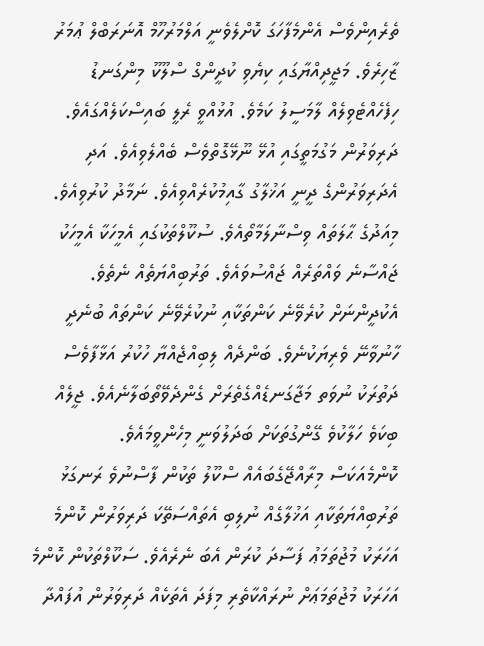ތެރެއިންވެސް އެންމެފާހަގަ ކޮށްލެވެނީ އަލްމަރުހޫމް އޮނަރަބްލް ޢުމަރު ޒާހިރެވެ. މަޖީދިއްޔާގައި ކިޔެވި ކުދީންގް ސްލޫކޫ މިންގަނޑު ހިފެހެއްޓެވިލެއް ލާމަސީލު ކަމެވެ. އުޅުއްވީ ރެލީ ބައިސްކަލެއްގައެވެ. ދަރިވަރުން މަގުމަތީގައި އުޅޭ ނޫޅޭގޮތްވެސް ބެއްލެވިއެވެ. އަދި އެދަރިވަރުންގެ ދީނީ އަޚުލާގު ގާއިމުކުރެއްވިއެވެ. ނަމާދު ކުރުވިއެވެ.
މިއަދުގެ ޙާލަތައް ވިސްނާލަމާތޯއެވެ. ސުކޫލްތަކުގައި އެމީހަކާ އެމީހަކު ޖައްސާނެ ވައްތަރެއް ޖައްސުވައެވެ. ތަރުބިއްޔަތެއް ނެތެވެ. އެކުދީންނަށް ކުރެވޭނެ ކަންތަކާއި ނުކުރެވޭނެ ކަންތައް ބުނެދީ ހާނުވާނޭ ވެރިޔަކުނެވެ. ބަންދެއް ލިބިއްޖެއްޔާ ހުކުރު އަޅާފާވެސް ދަތުރަކު ނުވަތ މަޖާގަނޑެއްގެތެރަށް ގެންދެވޭތޯބަލާނެއެވެ. ޖީލެއް ބިކަވެ ހަލާކުވެ ގޭންގުތަކަށް ބަދަލުވަނީ މިހެންވީމައެވެ.
ކޮންމެއަކަސް މިރާއްޖޭގެބައެއް ސްކޫލު ތަކުން ފާސްނުވެ ރަނގަޅު ތަރުބިއްޔަތަކާއި އަޚުލާގެއް ނުލިބި އެތައްސަތޭކަ ދަރިވަރުން ކޮންމެ އަހަރަކު މުޖުތަމަޢު ފަސާދަ ކުރަން އެބަ ނެރެއެވެ. ސަކޫލްތަކުން ކޮންމެ އަހަރަކު މުޖުތަމަޢަށް ނުރައްކާތެރި މިފަދަ އެތަކެއް ދަރިވަރުން އުފައްދާ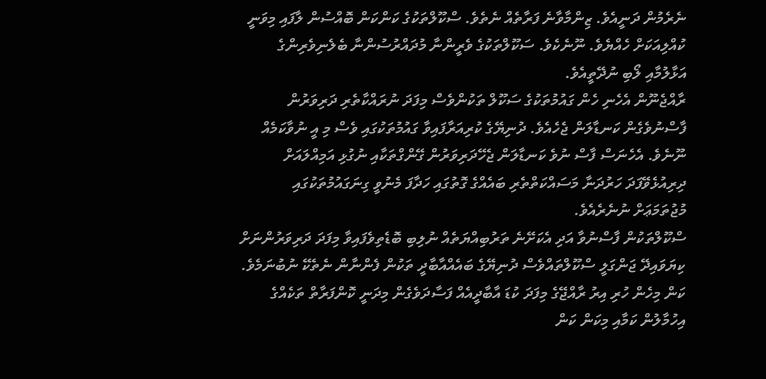ނެރެމުން ދަނީއެވެ. ޒިންމާވާނެ ފަރާތެއް ނެތެވެ. ސްކޫލްތަކުގެ ކަންކަން ބޮއްސުން ލާފައި މިވަނީ ކުއްލިއަކަށް ހެއްޔެވެ. ނޫނެކެވެ. ސަކޫލްތަކުގެ ވެރީންނާ މުދައްރުސުންނާ ބެލެނިވެރިންގެ އަޅާލުމާއި ލޯބި ނުދޭތީއެވެ.
ރާއްޖެނޫން އެހެނި ހެން ގައުމުތަކުގެ ސަކޫލް ތަކުންވެސް މިފަދަ ނުރައްކާތެރި ދަރިވަރުން ފާސްނުވެގެން ކަނޑާލަން ޖެހެއެވެ. ދުނިޔޭގެ ކުރިއަރާފައިވާ ގައުމުތަކުގައި ވެސް މި އީ ނުވާކަމެއް ނޫނެވެ. އެހެނަސް ފާސް ނުވެ ކަނޑާލަން ޖެހޭދަރިވަރުން ގޭންގްތަކާއި ނުގުޅި އަމިއްލައަށް ދިރިއުޅެވޭފަދަ ހަރުދަނާ މަސައްކަތްތެރި ބައެއްގެ ގޮތުގައި ހަދާފަ މެނުވީ ގިނަގައުމުތަކުގައި މުޖުތަމަޢަށް ނުނެރެއެވެ.
ސްކޫލްތަކުން ފާސްނުވާ އަދި އެކަށޭނެ ތަރުބިއްޔަތެއް ނުލިބި ބޮޑެތިވެފައިވާ މިފަދަ ދަރިވަރުންނަށް ކިޔަވައިދޭ ޖަންގަލީ ސްކޫލްތައްވެސް ދުނިޔޭގެ ބައެއްއާބާދީ ތަކުން ފެންނާން ނެތެކޭ ނުބުނަމެވެ.
ކަން މިހެން ހުރި އިރު ރާއްޖޭގެ މިފަދަ ކުޑަ އާބާދީއެއް ފަސާދަވެގެން މިދަނީ ކޮންފަރާތް ތަކެއްގެ އިހުމާލުން ކަމާއި މިކަން ކަން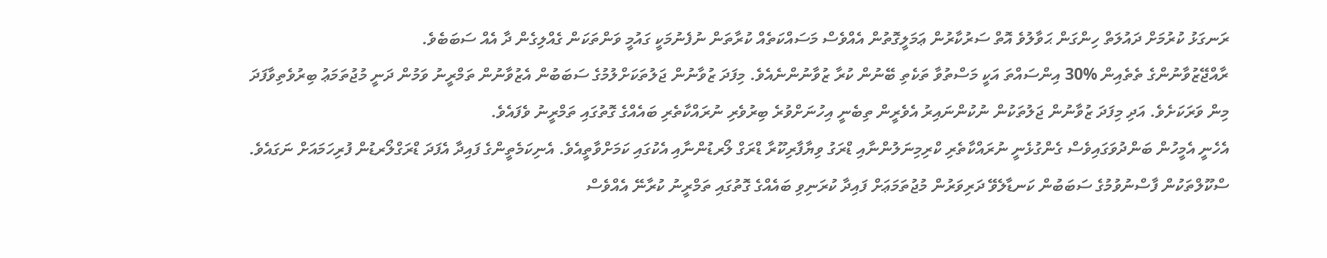ރަނގަޅު ކުރުމަށް ދައުލަތް ހިންގަން ޙަވާލުވެ އޮތް ސަރުކާރުން ޢަމަލީގޮތުން އެއްވެސް މަސައްކަތެއް ކުރާތަން ނުފެނުމަކީ ގައުމީ ވަންތަކަން ގެއްލިގެން ދާ އެއް ސަބަބެވެ.
ރާއްޖޭޒުވާނުންގެ ތެތެއިން %30 އިންސައްތަ އަކީ މަސްތުވާ ތަކެތި ބޭނުން ކުރާ ޒުވާނުންނެއެވެ. މިފަދަ ޒުވާނުން ޖަލުތަކަށްލުމުގެ ސަބަބުން އެޒުވާނުން ތަމްރީނު ވަމުން ދަނީ މުޖުތަމަޢު ބިރުވެތިވާފަދަ މިން ވަރަކަށެވެ. އަދި މިފަދަ ޒުވާނުން ޖަލުތަކުން ނުކުންނައިރު އެވެރީން ތިބެނީ އިހުނަށްވުރެ ބިރުވެރި ނުރައްކާތެރި ބައެއްގެ ގޮތުގައި ތަމްރީނު ވެފައެވެ.
އެހެނީ އެމީހުން ބަންދުވަގައިވެސް ގެންގުޅެނީ ނުރައްކާތެރި ކްރިމިނަލުންނާއި ޑްރަގު ވިޔާފާރިކޫރާ ޑްރަގް ލޯރޑުންނާއި އެކުގައި ކަމަށްވާތީއެވެ. އެނިކަމެތީންގެ ފައިދާ އެފަދަ ޑްރަގްލޯރޑުން ފުރިހަމައަށް ނަގައެވެ.
ސްކޫލްތަކުން ފާސްނުވުމުގެ ސަބަބުން ކަނޑާލެވޭ ދަރިވަރުން މުޖުތަމަޢަށް ފައިދާ ކުރަނިވި ބައެއްގެ ގޮތުގައި ތަމްރީނު ކުރާނޭ އެއްވެސް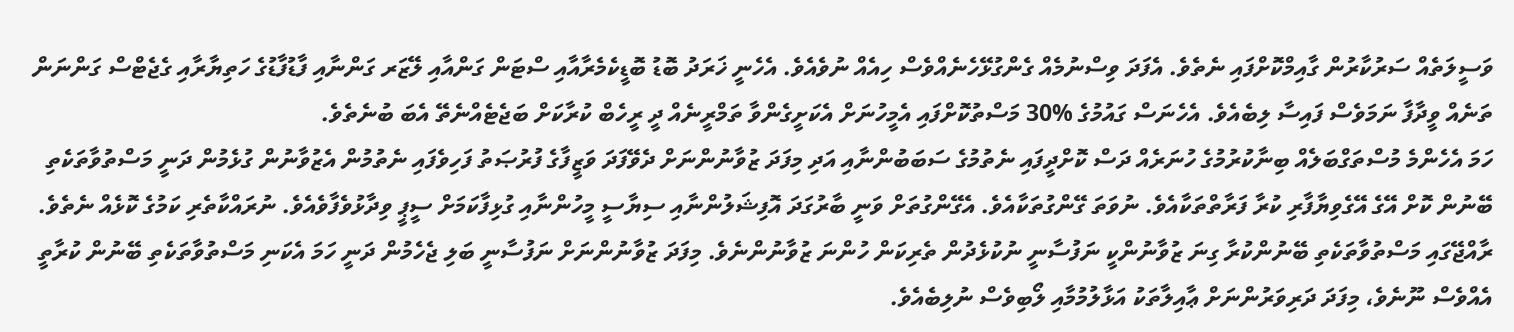ވަސީލަތެއް ސަރުކާރުން ގާއިމްކޮށްފައި ނެތެވެ. އެފަދަ ވިސްނުމެއް ގެންގުޅޭހެނެއްވެސް ހިއެއް ނުވެއެވެ. އެހެނީ ޚަރަދު ބޮޑު ބޮޑީކެމެރާއާއި ސްޓަން ގަންއާއި ލޭޒަރ ގަންނާއި ފާޑުފާޑުގެ ހަތިޔާރާއި ގެޖެޓްސް ގަންނަން ތަނެއް ވީދާފާ ނަމަވެސް ފައިސާ ލިބެއެވެ. އެހެނަސް ގައުމުގެ %30 މަސްތުކޮށްފައި އެމީހުނަށް އެކަށީގެންވާ ތަމްރީނެއް ދީ ރީހެބް ކުރާކަށް ބަޖެޓެއްނެތޭ އެބަ ބުނެތެވެ.
ހަމަ އެހެންމެ މުސްތަގްބަލެއް ބިނާކުރުމުގެ ހުނަރެއް ދަސް ކޮށްދީފައި ނެތުމުގެ ސަބަބުންނާއި އަދި މިފަދަ ޒުވާނުންނަށް ދެވޭފަދަ ވަޒީފާގެ ފުރުޞަތު ފަހިވެފައި ނެތުމުން އެޒުވާނުން ގުޅެމުން ދަނީ މަސްތުވާތަކެތި ބޭނުން ކޮށް އޭގެ އޭގެވިޔާފާރި ކުރާ ފަރާތްތަކާއެވެ. ނުވަތަ ގޭންގުތަކާއެވެ. އެގޭންގުތަށް ވަނީ ބާރުގަދަ އޮފިޝަލުންނާއި ސިޔާސީ މީހުންނާއި ގުޅިފާކަމަށް ސީޕީ ވިދާޅުވެފާވެއެވެ. ނުރައްކާތެރި ކަމުގެ ކޮޅެއް ނެތެވެ.
ރާއްޖޭގައި މަސްތުވާތަކެތި ބޭނުންކުރާ ގިނަ ޒުވާނުންކީ ނަފުސާނީ ނުކުޅެދުން ތެރިކަން ހުންނަ ޒުވާނުންނެވެ. މިފަދަ ޒުވާނުންނަށް ނަފުސާނީ ބަލި ޖެހެމުން ދަނީ ހަމަ އެކަނި މަސްތުވާތަކެތި ބޭނުން ކުރާތީ އެއްވެސް ނޫނެވެ، މިފަދަ ދަރިވަރުންނަށް ޢާއިލާތަކު އަޅާލުމުމާއި ލޯބިވެސް ނުލިބެއެވެ.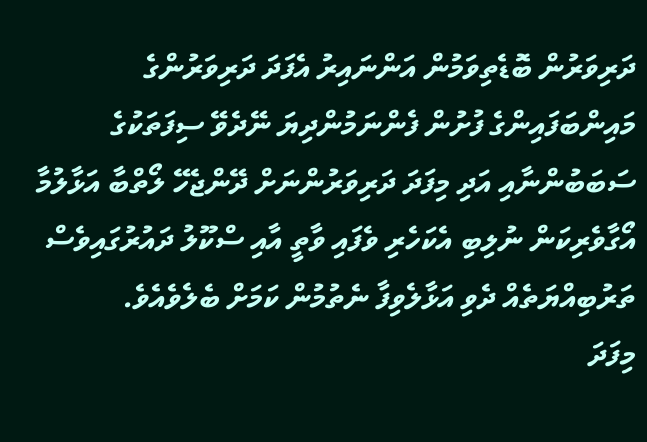ދަރިވަރުން ބޮޑެތިވަމުން އަންނައިރު އެފަދަ ދަރިވަރުންގެ މައިންބަފައިންގެ ފުށުން ފެންނަމުންދިޔަ ނޭދެވޭ ސިފަތަކުގެ ސަބަބުންނާއި އަދި މިފަދަ ދަރިވަރުންނަށް ދޭންޖެހޭ ލޯތްބާ އަޅާލުމާ އޯގާވެރިކަން ނުލިބި އެކަހެރި ވެފައި ވާތީ އާއި ސްކޫލު ދައުރުގައިވެސް ތަރުބިއްޔަތެއް ދެވި އަޅާލެވިފާ ނެތުމުން ކަމަށް ބެލެވެއެވެ.
މިފަދަ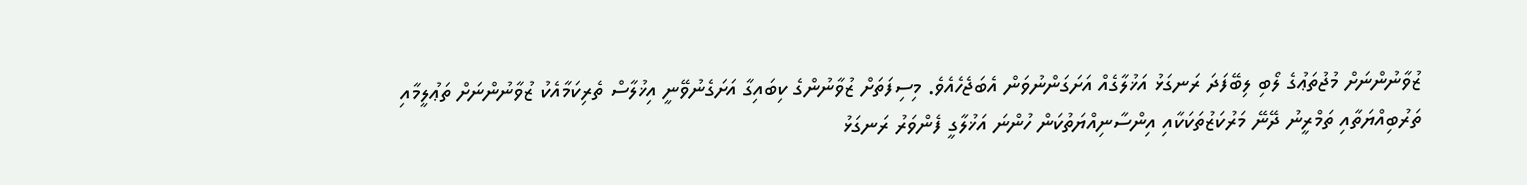ޒުވާނުންނަށް މުޖުތަޢުގެ ލޯބި ލިބޭފަދަ ރަނގަޅު އަޚުލާގެއް އަށަގަންނުވަން އެބަޖެހެއެވެ. މިސިފަތަށް ޒުވާނުންގެ ކިބައިގާ އަށަގެނުވޭނީ އިޚުލާސް ތެރިކަމާއެކު ޒުވާނުންނަށް ތަޢުލީމާއި ތަރުބިއްޔަތާއި ތަމްރީނު ދޭނޭ މަރުކަޒުތަކަކާއި އިންސާނިއްޔަތުކަން ހުންނަ އަޚުލާގީ ފެންވަރު ރަނގަޅު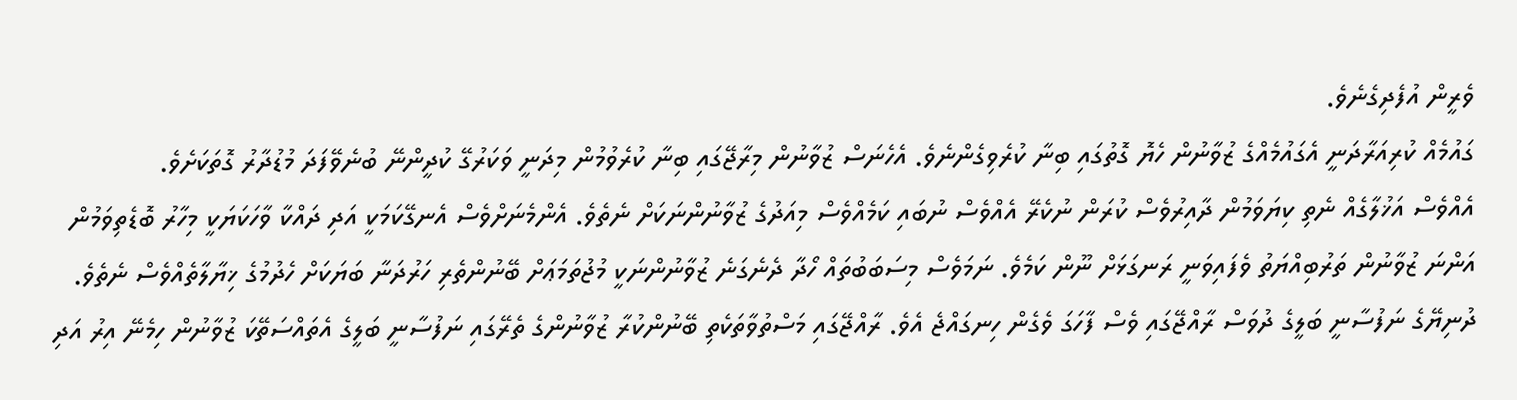ވެރީން އުފެދިގެނެވެ.
ގައުމެއް ކުރިއަރާދަނީ އެގައުމެއްގެ ޒުވާނުން ހެޔޮ ގޮތުގައި ބިނާ ކުރެވިގެންނެވެ. އެހެނަސް ޒުވާނުން މިރާޖޭގައި ބިނާ ކުރެވުމުން މިދަނީ ވަކަރުގޭ ކުދީންނޭ ބުނެވޭފަދަ މުޑުދާރު ގޮތަކަށެވެ.
އެއްވެސް އަޚުލާގެއް ނެތި ކިޔަވަމުން ދާއިރުވެސް ކުރަން ނުކެރޭ އެއްވެސް ނުބައި ކަމެއްވެސް މިއަދުގެ ޒުވާނުންނަކަށް ނެތެވެ. އެންމެނަށްވެސް އެނގޭކަމަކީ އަދި ދައްކާ ވާހަކަޔަކީ މިހާރު ބޮޑެތިވަމުން އަންނަ ޒުވާނުން ތަރުބިއްޔަތު ވެފައިވަނީ ރަނގަޅަށް ނޫން ކަމެވެ. ނަމަވެސް މިސަބަބުތައް ހޯދާ ދެނެގަނެ ޒުވާނުންނަކީ މުޖުތަމަޢަށް ބޭނުންތެރި ހަރުދަނާ ބަޔަކަށް ހެދުމުގެ ޚިޔާލާތެއްވެސް ނެތެވެ.
ދުނިޔޭގެ ނަފުސާނީ ބަލީގެ ދުވަސް ރާއްޖޭގައި ވެސް ފާހަގަ ވެގެން ހިނގައްޖެ އެވެ. ރާއްޖޭގައި މަސްތުވާތަކެތި ބޭނުންކުރާ ޒުވާނުންގެ ތެރޭގައި ނަފުސާނީ ބަލީގެ އެތައްސަތޭކަ ޒުވާނުން ހިމެނޭ އިރު އަދި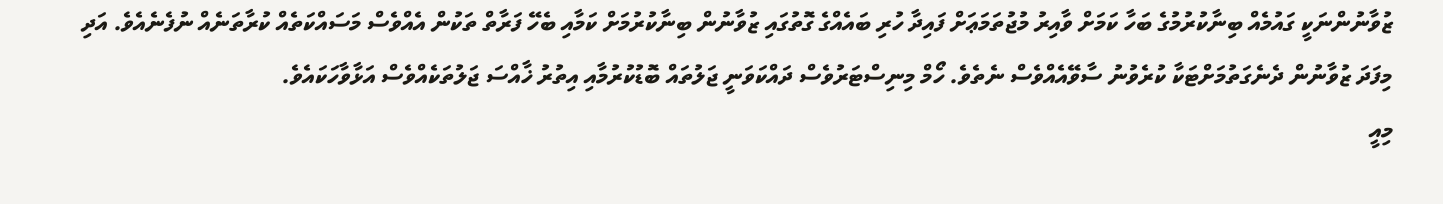ޒުވާނުންނަކީ ގައުމެއް ބިނާކުރުމުގެ ބަހާ ކަމަށް ވާއިރު މުޖުތަމަޢަށް ފައިދާ ހުރި ބައެއްގެ ގޮތުގައި ޒުވާނުން ބިނާކުރުމަށް ކަމާއި ބެހޭ ފަރާތް ތަކުން އެއްވެސް މަސައްކަތެއް ކުރާތަނެއް ނުފެނެއެވެ. އަދި މިފަދަ ޒުވާނުން ދެނެގަތުމަށްޓަކާ ކުރެވުނު ސާވޭއެއްވެސް ނެތެވެ. ހޯމް މިނިސްޓަރުވެސް ދައްކަވަނީ ޖަލުތައް ބޮޑުކުރުމާއި އިތުރު ޚާއްސަ ޖަލުތަކެއްވެސް އަޅާވާހަކައެވެ.
މިއީ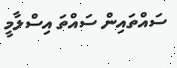ސައްތައިން ސައްތަ އިސްލާމީ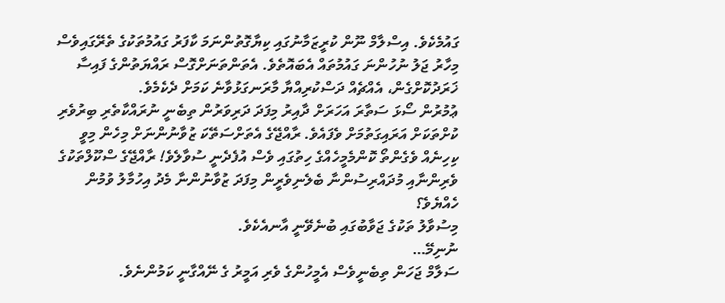ގައުމެކެވެ. އިސްލާމް ނޫން ކުރީޒަމާނުގައި ކިޔާގޮތުންނަމަ ކާފަރު ގައުމުތަކުގެ ތެރޭގައިވެސް މިހާރު ޖަލު ނުހުންނަ ގައުމުތައް އެބައޮތެވެ. އެތަންތަނަށްގޮސް ރައްޔަތުންގެ ފައިސާ ޚަރަދުކޮށްގެން، އެއްޗެއް ދަސްކުރިއްޔާ މާރަނގަޅުވާނެ ކަމަށް ދެކެމެވެ.
ޢުމުރުން ސޯޅަ ސަތާރަ އަހަރަށް ދާއިރު މިފަދަ ދަރިވަރުން ތިބެނީ ނުރައްކާތެރި ބިރުވެރި ކުށްތަކަށް އަރައިގަތުމަށް ވެފައެވެ. ރާއްޖޭގެ އެތަށްސަތޭކަ ޒުވާނުންނަށް މިހެން މިވީ ކިހިނެއް ވެގެންތޯ ކޮންމެމީހެއްގެ ހިތުގައި ވެސް އުފެދެނީ ސުވާލެވެ! ރާއްޖޭގެ ސްކޫލްތަކުގެ ވެރިންނާއި މުދައްރިސުންނާ ބެލެނިވެރީން މިފަދަ ޒުވާނުންނާ މެދު އިހުމާލު ވުމުން ހެއްޔެވެ؟
މިސުވާލު ތަކުގެ ޖަވާބުގައި ބުނެވޭނީ އާނއެކެވެ.
ނުނިމޭ…
ސަލާމް ޖަހަން ތިބެނީވެސް އެމީހުންގެ ވެރި އަމީރު ގެ ނޭއްގާނީ ކަމުންނެވެ.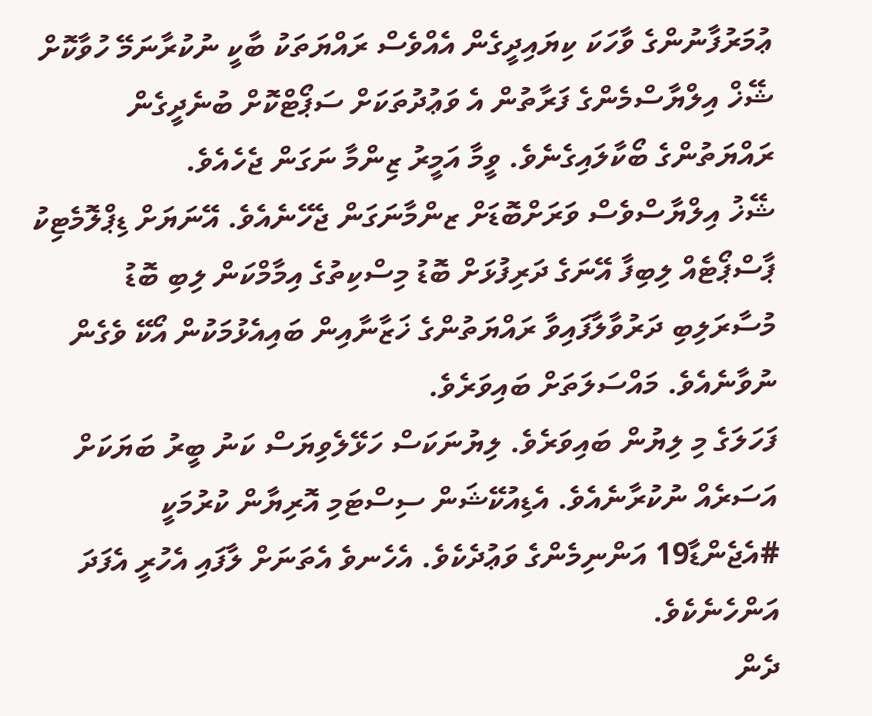ޢުމަރުފާނުންގެ ވާހަކަ ކިޔައިދީގެން އެއްވެސް ރައްޔަތަކު ބާކީ ނުކުރާނަމޭ ހުވާކޮށް ޝޭޚް އިލްޔާސްމެންގެ ފަރާތުން އެ ވަޢުދުތަކަށް ސަޕޯޓްކޮށް ބުނެދީގެން ރައްޔަތުންގެ ބޯކާލައިގެނެވެ. ވީމާ އަމީރު ޒިންމާ ނަގަން ޖެހެއެވެ.
ޝޭޚު އިލްޔާސްވެސް ވަރަށްބޮޑަށް ޒންމާނަގަން ޖެހޭނެއެވެ. އޭނަޔަށް ޑިޕްލޮމެޓިކު ޕާސްޕޯޓެއް ލިބިފާ އޭނަގެ ދަރިފުޅަށް ބޮޑު މިސްކިތުގެ އިމާމްކަން ލިބި ބޮޑު މުސާރަލިބި ދަރުވާލާފައިވާ ރައްޔަތުންގެ ޚަޒާނާއިން ބައިއެޅުމަކުން އޯކޭ ވެގެން ނުވާނެއެވެ. މައްސަލަތަށް ބައިވަރެވެ.
ފަހަލަގެ މި ލިޔުން ބައިވަރެވެ. ލިޔުނަކަސް ހަޅޭލެވިޔަސް ކަނު ބީރު ބަޔަކަށް އަސަރެއް ނުކުރާނެއެވެ. އެޑިއުކޭޝަން ސިސްޓަމި އޮރިޔާން ކުރުމަކީ #އެޖެންޑާ19 އަންނިމެންގެ ވަޢުދެކެވެ. އެހެނވެ އެތަނަށް ލާފައި އެހުރީ އެފަދަ އަންހެނެކެވެ.
ދެން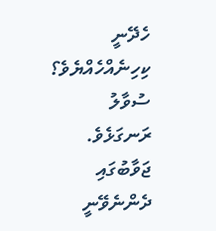ހެދޭނީ ކިހިނެއްހެއްޔެވެ؟ ސުވާލު ރަނގަޅެވެ. ޖަވާބުގައި ދެންނެވޭނީ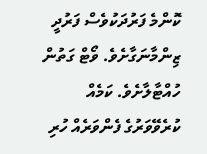ކޮންމެ ފަރުދަކުވެސް ފަރުދީ ޒިންމާނަގާށެވެ. ވޯޓް ގަތުން ހުއްޓާލާށެވެ. ކަމެއް ކުރެވޭވަރުގެ ފެންވަރެއް ހުރި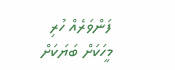ފަންވަރެއް ހުރި މީހަކަށް ބަޔަކަށް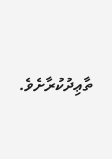ތާޢިދުކުރާށެވެ.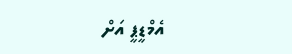އެމްޑީޕީ އަށް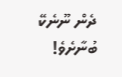ދެން ނޫނެކޭ ބުނާށެވެ!